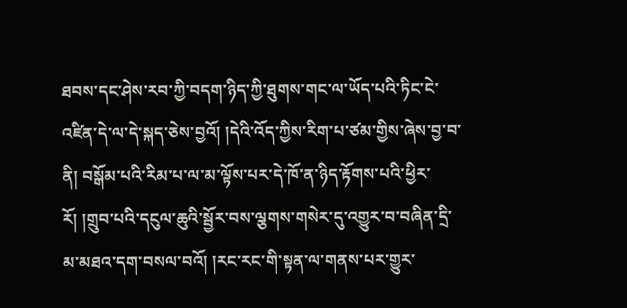ཐབས་དང་ཤེས་རབ་ཀྱི་བདག་ཉིད་ཀྱི་ཐུགས་གང་ལ་ཡོད་པའི་ཏིང་ངེ་འཛིན་དེ་ལ་དེ་སྐད་ཅེས་བྱའོ། །དེའི་འོད་ཀྱིས་རིག་པ་ཙམ་གྱིས་ཞེས་བྱ་བ་ནི། བསྒོམ་པའི་རིམ་པ་ལ་མ་ལྟོས་པར་དེ་ཁོ་ན་ཉིད་རྟོགས་པའི་ཕྱིར་རོ། །གྲུབ་པའི་དངུལ་ཆུའི་སྦྱོར་བས་ལྕགས་གསེར་དུ་འགྱུར་བ་བཞིན་དྲི་མ་མཐའ་དག་བསལ་བའོ། །རང་རང་གི་སྟན་ལ་གནས་པར་གྱུར་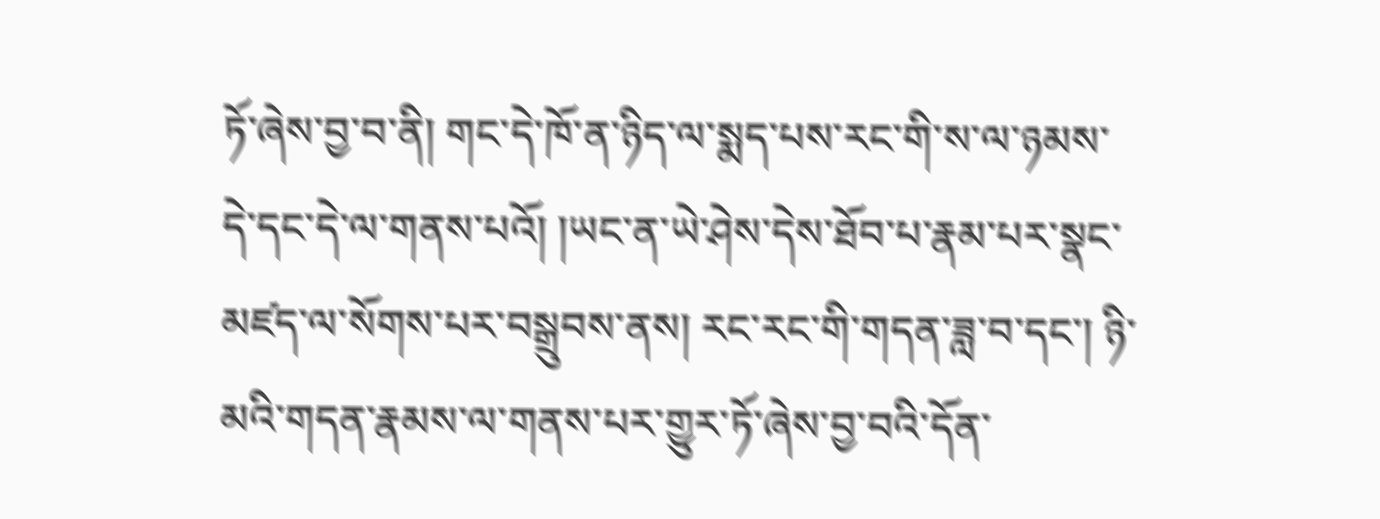ཏོ་ཞེས་བྱ་བ་ནི། གང་དེ་ཁོ་ན་ཉིད་ལ་སྨད་པས་རང་གི་ས་ལ་ཉམས་དེ་དང་དེ་ལ་གནས་པའོ། །ཡང་ན་ཡེ་ཤེས་དེས་ཐོབ་པ་རྣམ་པར་སྣང་མཛད་ལ་སོགས་པར་བསྒྲུབས་ནས། རང་རང་གི་གདན་ཟླ་བ་དང་། ཉི་མའི་གདན་རྣམས་ལ་གནས་པར་གྱུར་ཏོ་ཞེས་བྱ་བའི་དོན་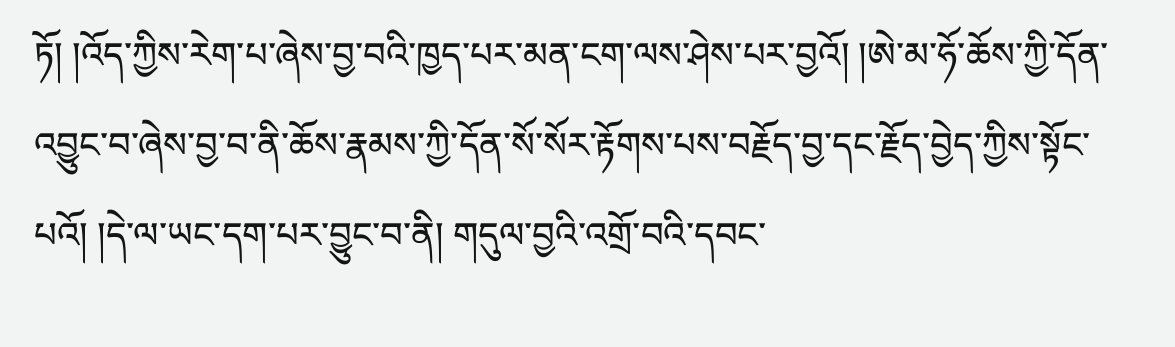ཏོ། །འོད་ཀྱིས་རེག་པ་ཞེས་བྱ་བའི་ཁྱད་པར་མན་ངག་ལས་ཤེས་པར་བྱའོ། །ཨེ་མ་ཧོ་ཆོས་ཀྱི་དོན་འབྱུང་བ་ཞེས་བྱ་བ་ནི་ཆོས་རྣམས་ཀྱི་དོན་སོ་སོར་རྟོགས་པས་བརྗོད་བྱ་དང་རྗོད་བྱེད་ཀྱིས་སྟོང་པའོ། །དེ་ལ་ཡང་དག་པར་བྱུང་བ་ནི། གདུལ་བྱའི་འགྲོ་བའི་དབང་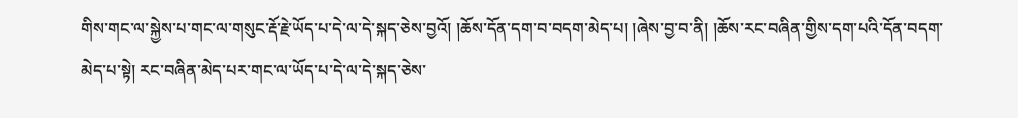གིས་གང་ལ་སྐྱེས་པ་གང་ལ་གསུང་རྡོ་རྗེ་ཡོད་པ་དེ་ལ་དེ་སྐད་ཅེས་བྱའོ། །ཆོས་དོན་དག་བ་བདག་མེད་པ། །ཞེས་བྱ་བ་ནི། །ཆོས་རང་བཞིན་གྱིས་དག་པའི་དོན་བདག་མེད་པ་སྟེ། རང་བཞིན་མེད་པར་གང་ལ་ཡོད་པ་དེ་ལ་དེ་སྐད་ཅེས་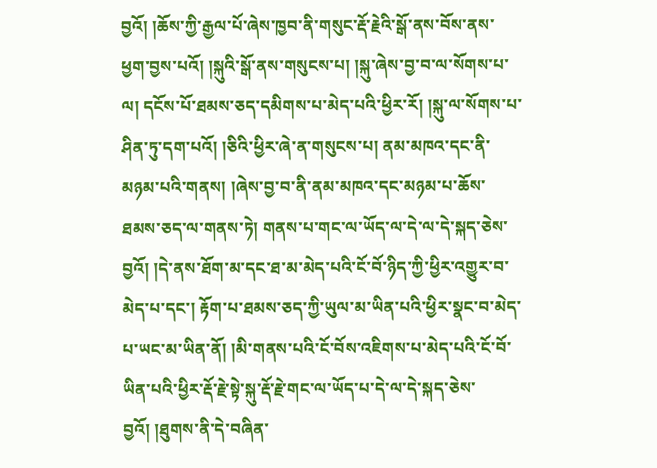བྱའོ། །ཆོས་ཀྱི་རྒྱལ་པོ་ཞེས་ཁྱབ་ནི་གསུང་རྡོ་རྗེའི་སྒོ་ནས་བོས་ནས་ཕྱག་བྱས་པའོ། །སྐུའི་སྒོ་ནས་གསུངས་པ། །སྐུ་ཞེས་བྱ་བ་ལ་སོགས་པ་ལ། དངོས་པོ་ཐམས་ཅད་དམིགས་པ་མེད་པའི་ཕྱིར་རོ། །སྐུ་ལ་སོགས་པ་ཤིན་ཏུ་དག་པའོ། །ཅིའི་ཕྱིར་ཞེ་ན་གསུངས་པ། ནམ་མཁའ་དང་ནི་མཉམ་པའི་གནས། །ཞེས་བྱ་བ་ནི་ནམ་མཁའ་དང་མཉམ་པ་ཆོས་ཐམས་ཅད་ལ་གནས་ཏེ། གནས་པ་གང་ལ་ཡོད་ལ་དེ་ལ་དེ་སྐད་ཅེས་བྱའོ། །དེ་ནས་ཐོག་མ་དང་ཐ་མ་མེད་པའི་ངོ་བོ་ཉིད་ཀྱི་ཕྱིར་འགྱུར་བ་མེད་པ་དང་། རྟོག་པ་ཐམས་ཅད་ཀྱི་ཡུལ་མ་ཡིན་པའི་ཕྱིར་སྣང་བ་མེད་པ་ཡང་མ་ཡིན་ནོ། །མི་གནས་པའི་ངོ་བོས་འཇིགས་པ་མེད་པའི་ངོ་བོ་ཡིན་པའི་ཕྱིར་རྡོ་རྗེ་སྟེ་སྐུ་རྡོ་རྗེ་གང་ལ་ཡོད་པ་དེ་ལ་དེ་སྐད་ཅེས་བྱའོ། །ཐུགས་ནི་དེ་བཞིན་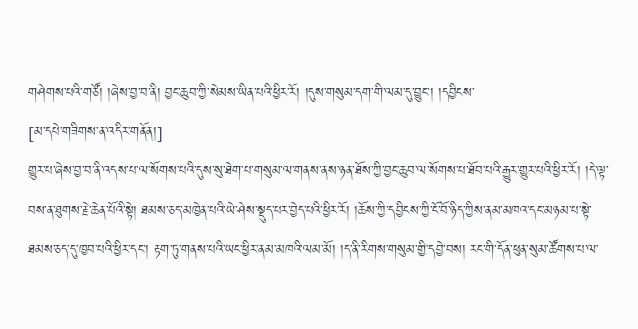གཤེགས་པའི་གཙོ། །ཞེས་བྱ་བ་ནི། བྱང་ཆུབ་ཀྱི་སེམས་ཡིན་པའི་ཕྱིར་རོ། །དུས་གསུམ་དག་གི་ལམ་དུ་བྱུང་། །དབྱིངས་
[མ་དཔེ་གཟིགས་ན་འདིར་གནོན།]
གྱུར་པ་ཞེས་བྱ་བ་ནི་འདས་པ་ལ་སོགས་པའི་དུས་སུ་ཐེག་པ་གསུམ་ལ་གནས་ནས་ཉན་ཐོས་ཀྱི་བྱང་ཆུབ་ལ་སོགས་པ་ཐོབ་པའི་རྒྱུར་གྱུར་པའི་ཕྱིར་རོ། །དེ་ལྟ་བས་ན་ཐུགས་རྗེ་ཆེན་པོའི་སྟེ། ཐམས་ཅད་མཁྱེན་པའི་ཡེ་ཤེས་སྡུད་པར་བྱེད་པའི་ཕྱིར་རོ། །ཆོས་ཀྱི་དབྱིངས་ཀྱི་ངོ་བོ་ཉིད་ཀྱིས་ནམ་མཁའ་དང་མཉམ་པ་སྟེ་ཐམས་ཅད་དུ་ཁྱབ་པའི་ཕྱིར་དང་། རྟག་ཏུ་གནས་པའི་ཡང་ཕྱིར་ནམ་མཁའི་ལམ་མོ། །ད་ནི་རིགས་གསུམ་གྱི་དབྱེ་བས། རང་གི་དོན་ཕུན་སུམ་ཚོགས་པ་ལ་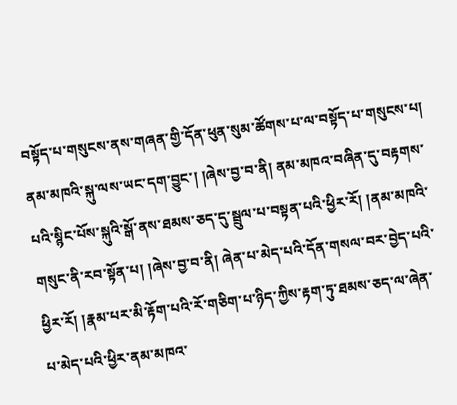བསྟོད་པ་གསུངས་ནས་གཞན་གྱི་དོན་ཕུན་སུམ་ཚོགས་པ་ལ་བསྟོད་པ་གསུངས་པ། ནམ་མཁའི་སྐུ་ལས་ཡང་དག་བྱུང་། །ཞེས་བྱ་བ་ནི། ནམ་མཁའ་བཞིན་དུ་བརྟགས་པའི་སྙིང་པོས་སྐུའི་སྒོ་ནས་ཐམས་ཅད་དུ་སྦྲུལ་པ་བསྟན་པའི་ཕྱིར་རོ། །ནམ་མཁའི་གསུང་ནི་རབ་སྟོན་པ། །ཞེས་བྱ་བ་ནི། ཞེན་པ་མེད་པའི་དོན་གསལ་བར་བྱེད་པའི་ཕྱིར་རོ། །རྣམ་པར་མི་རྟོག་པའི་རོ་གཅིག་པ་ཉིད་ཀྱིས་རྟག་ཏུ་ཐམས་ཅད་ལ་ཞེན་པ་མེད་པའི་ཕྱིར་ནམ་མཁའ་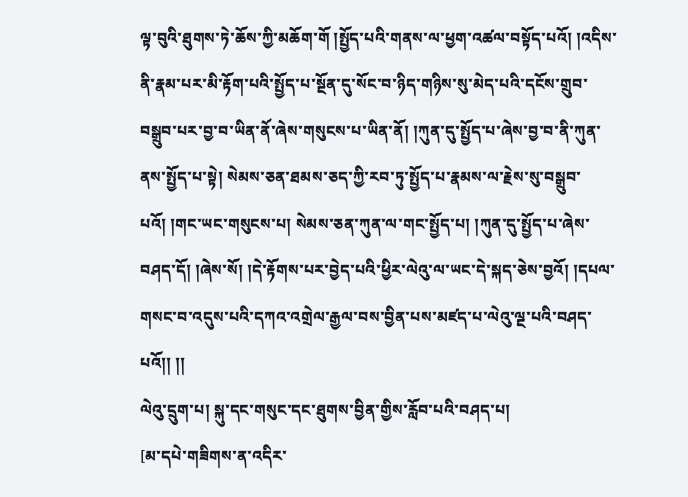ལྟ་བུའི་ཐུགས་ཏེ་ཆོས་ཀྱི་མཆོག་གོ །སྤྱོད་པའི་གནས་ལ་ཕྱག་འཚལ་བསྟོད་པའོ། །འདིས་ནི་རྣམ་པར་མི་རྟོག་པའི་སྤྱོད་པ་སྔོན་དུ་སོང་བ་ཉིད་གཉིས་སུ་མེད་པའི་དངོས་གྲུབ་བསྒྲུབ་པར་བྱ་བ་ཡིན་ནོ་ཞེས་གསུངས་པ་ཡིན་ནོ། །ཀུན་དུ་སྤྱོད་པ་ཞེས་བྱ་བ་ནི་ཀུན་ནས་སྤྱོད་པ་སྟེ། སེམས་ཅན་ཐམས་ཅད་ཀྱི་རབ་ཏུ་སྤྱོད་པ་རྣམས་ལ་རྗེས་སུ་བསྒྲུབ་པའོ། །གང་ཡང་གསུངས་པ། སེམས་ཅན་ཀུན་ལ་གང་སྤྱོད་པ། །ཀུན་དུ་སྤྱོད་པ་ཞེས་བཤད་དོ། །ཞེས་སོ། །དེ་རྟོགས་པར་བྱེད་པའི་ཕྱིར་ལེའུ་ལ་ཡང་དེ་སྐད་ཅེས་བྱའོ། །དཔལ་གསང་བ་འདུས་པའི་དཀའ་འགྲེལ་རྒྱལ་བས་བྱིན་པས་མཛད་པ་ལེའུ་ལྔ་པའི་བཤད་པའོ།། །།
ལེའུ་དྲུག་པ། སྐུ་དང་གསུང་དང་ཐུགས་བྱིན་གྱིས་རློབ་པའི་བཤད་པ།
[མ་དཔེ་གཟིགས་ན་འདིར་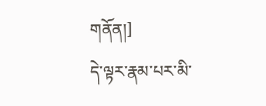གནོན།]
དེ་ལྟར་རྣམ་པར་མི་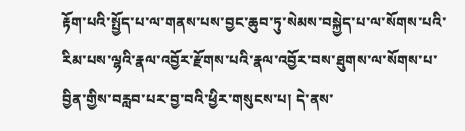རྟོག་པའི་སྤྱོད་པ་ལ་གནས་པས་བྱང་ཆུབ་ཏུ་སེམས་བསྐྱེད་པ་ལ་སོགས་པའི་རིམ་པས་ལྷའི་རྣལ་འབྱོར་རྫོགས་པའི་རྣལ་འབྱོར་བས་ཐུགས་ལ་སོགས་པ་བྱིན་གྱིས་བརླབ་པར་བྱ་བའི་ཕྱིར་གསུངས་པ། དེ་ནས་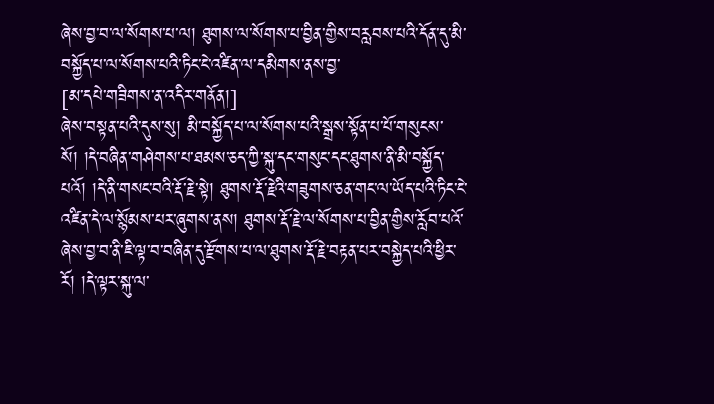ཞེས་བྱ་བ་ལ་སོགས་པ་ལ། ཐུགས་ལ་སོགས་པ་བྱིན་གྱིས་བརླབས་པའི་དོན་དུ་མི་བསྐྱོད་པ་ལ་སོགས་པའི་ཏིང་ངེ་འཛིན་ལ་དམིགས་ནས་བྱ་
[མ་དཔེ་གཟིགས་ན་འདིར་གནོན།]
ཞེས་བསྟན་པའི་དུས་སུ། མི་བསྐྱོད་པ་ལ་སོགས་པའི་སྒྲས་སྟོན་པ་པོ་གསུངས་སོ། །དེ་བཞིན་གཤེགས་པ་ཐམས་ཅད་ཀྱི་སྐུ་དང་གསུང་དང་ཐུགས་ནི་མི་བསྐྱོད་པའོ། །དེ་ནི་གསང་བའི་རྡོ་རྗེ་སྟེ། ཐུགས་རྡོ་རྗེའི་གཟུགས་ཅན་གང་ལ་ཡོད་པའི་ཏིང་ངེ་འཛིན་དེ་ལ་སྙོམས་པར་ཞུགས་ནས། ཐུགས་རྡོ་རྗེ་ལ་སོགས་པ་བྱིན་གྱིས་རློབ་པའོ་ཞེས་བྱ་བ་ནི་ཇི་ལྟ་བ་བཞིན་དུ་རྫོགས་པ་ལ་ཐུགས་རྡོ་རྗེ་བརྟན་པར་བསྐྱེད་པའི་ཕྱིར་རོ། །དེ་ལྟར་སྐུ་ལ་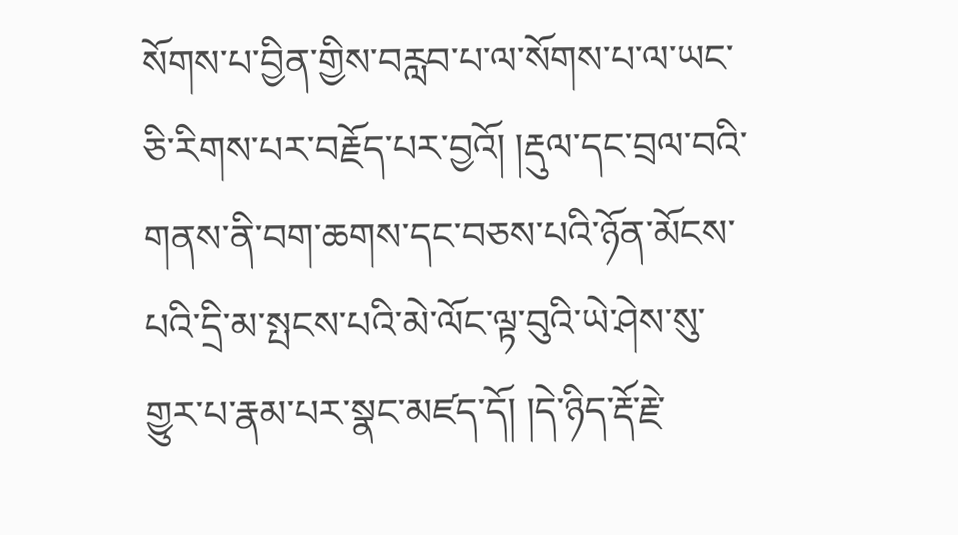སོགས་པ་བྱིན་གྱིས་བརླབ་པ་ལ་སོགས་པ་ལ་ཡང་ཅི་རིགས་པར་བརྗོད་པར་བྱའོ། །རྡུལ་དང་བྲལ་བའི་གནས་ནི་བག་ཆགས་དང་བཅས་པའི་ཉོན་མོངས་པའི་དྲི་མ་སྤངས་པའི་མེ་ལོང་ལྟ་བུའི་ཡེ་ཤེས་སུ་གྱུར་པ་རྣམ་པར་སྣང་མཛད་དོ། །དེ་ཉིད་རྡོ་རྗེ་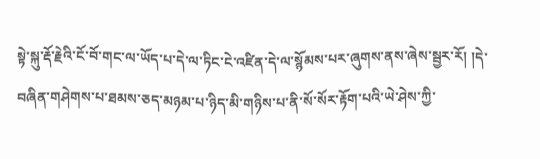སྟེ་སྐུ་རྡོ་རྗེའི་ངོ་བོ་གང་ལ་ཡོད་པ་དེ་ལ་ཏིང་ངེ་འཛིན་དེ་ལ་སྙོམས་པར་ཞུགས་ནས་ཞེས་སྦྱར་རོ། །དེ་བཞིན་གཤེགས་པ་ཐམས་ཅད་མཉམ་པ་ཉིད་མི་གཉིས་པ་ནི་སོ་སོར་རྟོག་པའི་ཡེ་ཤེས་ཀྱི་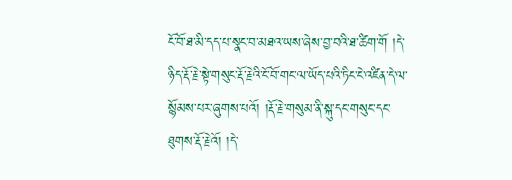ངོ་བོ་ཐ་མི་དད་པ་སྣང་བ་མཐའ་ཡས་ཞེས་བྱ་བའི་ཐ་ཚིག་གོ །དེ་ཉིད་རྡོ་རྗེ་སྟེ་གསུང་རྡོ་རྗེའི་ངོ་བོ་གང་ལ་ཡོད་པའི་ཏིང་ངེ་འཛིན་དེ་ལ་སྙོམས་པར་ཞུགས་པའོ། །རྡོ་རྗེ་གསུམ་ནི་སྐུ་དང་གསུང་དང་ཐུགས་རྡོ་རྗེའོ། །དེ་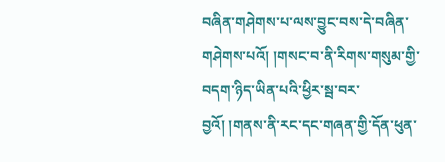བཞིན་གཤེགས་པ་ལས་བྱུང་བས་དེ་བཞིན་གཤེགས་པའོ། །གསང་བ་ནི་རིགས་གསུམ་གྱི་བདག་ཉིད་ཡིན་པའི་ཕྱིར་སྦ་བར་བྱའོ། །གནས་ནི་རང་དང་གཞན་གྱི་དོན་ཕུན་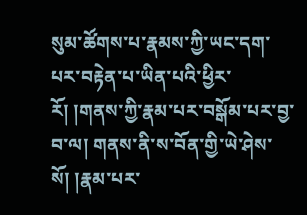སུམ་ཚོགས་པ་རྣམས་ཀྱི་ཡང་དག་པར་བརྟེན་པ་ཡིན་པའི་ཕྱིར་རོ། །གནས་ཀྱི་རྣམ་པར་བསྒོམ་པར་བྱ་བ་ལ། གནས་ནི་ས་བོན་གྱི་ཡེ་ཤེས་སོ། །རྣམ་པར་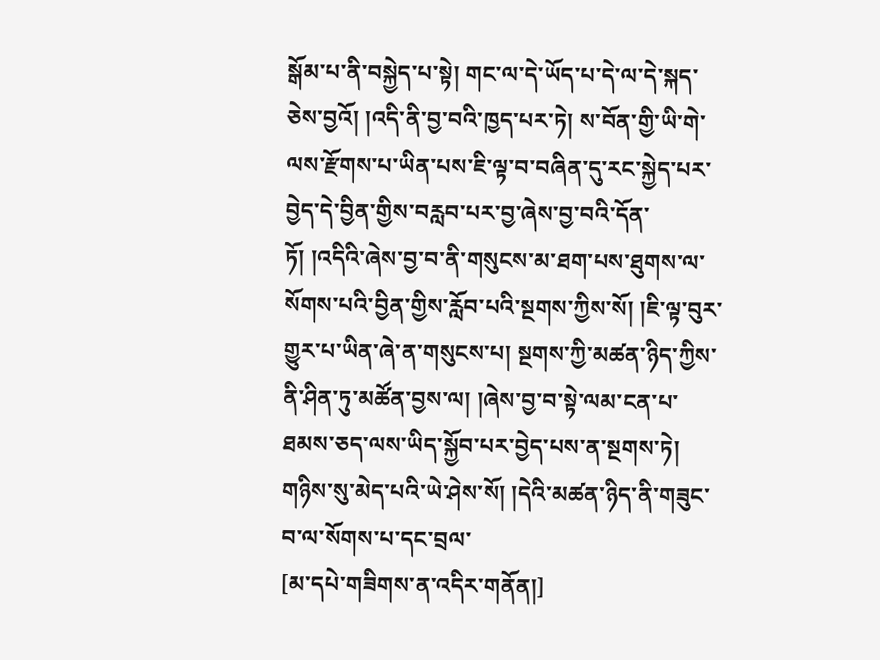སྒོམ་པ་ནི་བསྐྱེད་པ་སྟེ། གང་ལ་དེ་ཡོད་པ་དེ་ལ་དེ་སྐད་ཅེས་བྱའོ། །འདི་ནི་བྱ་བའི་ཁྱད་པར་ཏེ། ས་བོན་གྱི་ཡི་གེ་ལས་རྫོགས་པ་ཡིན་པས་ཇི་ལྟ་བ་བཞིན་དུ་རང་སྐྱེད་པར་བྱེད་དེ་བྱིན་གྱིས་བརླབ་པར་བྱ་ཞེས་བྱ་བའི་དོན་ཏོ། །འདིའི་ཞེས་བྱ་བ་ནི་གསུངས་མ་ཐག་པས་ཐུགས་ལ་སོགས་པའི་བྱིན་གྱིས་རློབ་པའི་སྔགས་ཀྱིས་སོ། །ཇི་ལྟ་བུར་གྱུར་པ་ཡིན་ཞེ་ན་གསུངས་པ། སྔགས་ཀྱི་མཚན་ཉིད་ཀྱིས་ནི་ཤིན་ཏུ་མཚོན་བྱས་ལ། །ཞེས་བྱ་བ་སྟེ་ལམ་ངན་པ་ཐམས་ཅད་ལས་ཡིད་སྐྱོབ་པར་བྱེད་པས་ན་སྔགས་ཏེ། གཉིས་སུ་མེད་པའི་ཡེ་ཤེས་སོ། །དེའི་མཚན་ཉིད་ནི་གཟུང་བ་ལ་སོགས་པ་དང་བྲལ་
[མ་དཔེ་གཟིགས་ན་འདིར་གནོན།]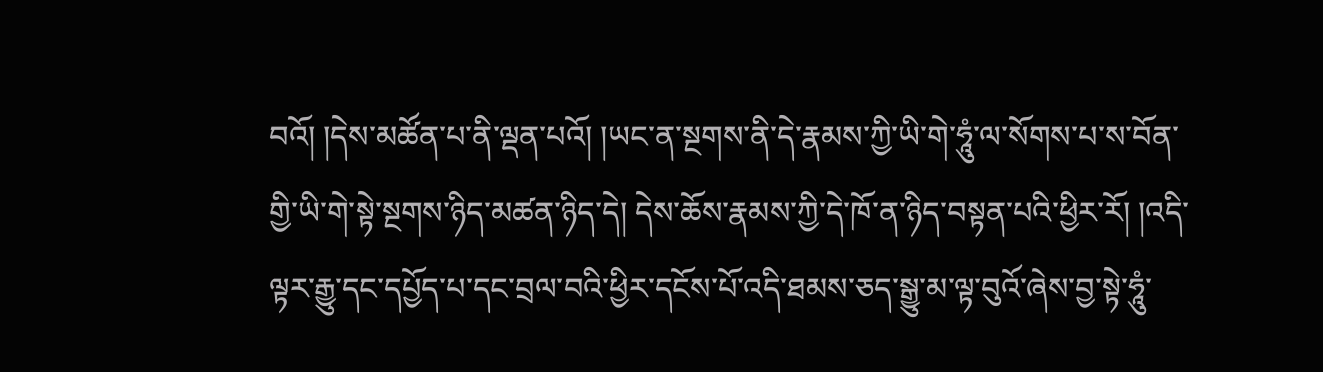བའོ། །དེས་མཚོན་པ་ནི་ལྡན་པའོ། །ཡང་ན་སྔགས་ནི་དེ་རྣམས་ཀྱི་ཡི་གེ་ཧཱུཾ་ལ་སོགས་པ་ས་བོན་གྱི་ཡི་གེ་སྟེ་སྔགས་ཉིད་མཚན་ཉིད་དེ། དེས་ཆོས་རྣམས་ཀྱི་དེ་ཁོ་ན་ཉིད་བསྟན་པའི་ཕྱིར་རོ། །འདི་ལྟར་རྒྱུ་དང་དཔྱོད་པ་དང་བྲལ་བའི་ཕྱིར་དངོས་པོ་འདི་ཐམས་ཅད་སྒྱུ་མ་ལྟ་བུའོ་ཞེས་བྱ་སྟེ་ཧཱུཾ་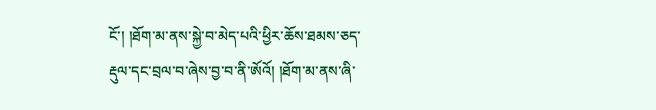ངོ་། །ཐོག་མ་ནས་སྐྱེ་བ་མེད་པའི་ཕྱིར་ཆོས་ཐམས་ཅད་རྡུལ་དང་བྲལ་བ་ཞེས་བྱ་བ་ནི་ཨོའོ། །ཐོག་མ་ནས་ཞི་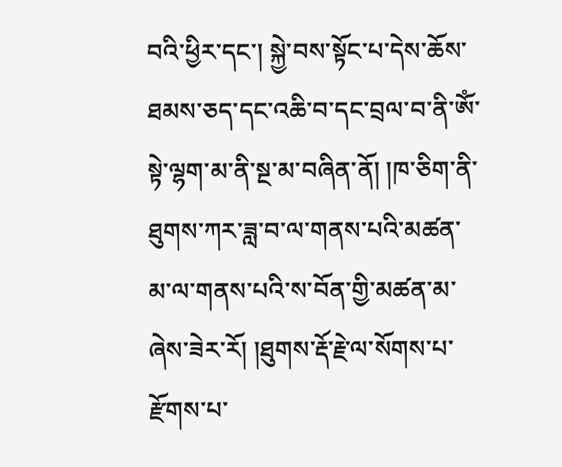བའི་ཕྱིར་དང་། སྐྱེ་བས་སྟོང་པ་དེས་ཆོས་ཐམས་ཅད་དང་འཆི་བ་དང་བྲལ་བ་ནི་ཨོཾ་སྟེ་ལྷག་མ་ནི་སྔ་མ་བཞིན་ནོ། །ཁ་ཅིག་ནི་ཐུགས་ཀར་ཟླ་བ་ལ་གནས་པའི་མཚན་མ་ལ་གནས་པའི་ས་བོན་གྱི་མཚན་མ་ཞེས་ཟེར་རོ། །ཐུགས་རྡོ་རྗེ་ལ་སོགས་པ་རྫོགས་པ་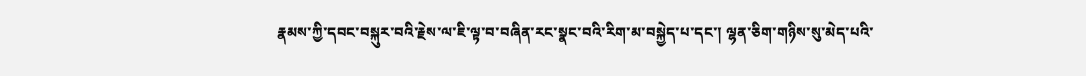རྣམས་ཀྱི་དབང་བསྐུར་བའི་རྗེས་ལ་ཇི་ལྟ་བ་བཞིན་རང་སྣང་བའི་རིག་མ་བསྐྱེད་པ་དང་། ལྷན་ཅིག་གཉིས་སུ་མེད་པའི་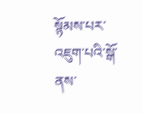སྙོམས་པར་འཇུག་པའི་སྒོ་ནས་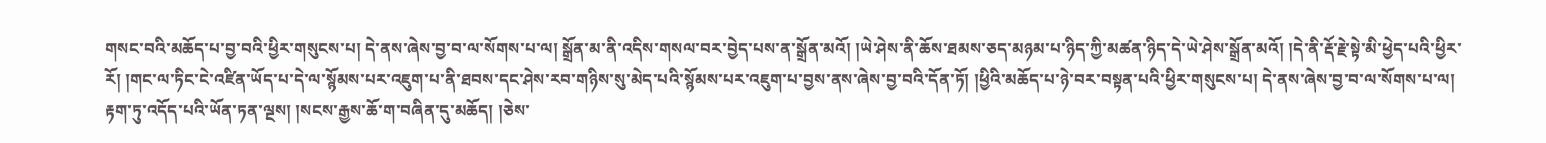གསང་བའི་མཆོད་པ་བྱ་བའི་ཕྱིར་གསུངས་པ། དེ་ནས་ཞེས་བྱ་བ་ལ་སོགས་པ་ལ། སྒྲོན་མ་ནི་འདིས་གསལ་བར་བྱེད་པས་ན་སྒྲོན་མའོ། །ཡེ་ཤེས་ནི་ཆོས་ཐམས་ཅད་མཉམ་པ་ཉིད་ཀྱི་མཚན་ཉིད་དེ་ཡེ་ཤེས་སྒྲོན་མའོ། །དེ་ནི་རྡོ་རྗེ་སྟེ་མི་ཕྱེད་པའི་ཕྱིར་རོ། །གང་ལ་ཏིང་ངེ་འཛིན་ཡོད་པ་དེ་ལ་སྙོམས་པར་འཇུག་པ་ནི་ཐབས་དང་ཤེས་རབ་གཉིས་སུ་མེད་པའི་སྙོམས་པར་འཇུག་པ་བྱས་ནས་ཞེས་བྱ་བའི་དོན་ཏོ། །ཕྱིའི་མཆོད་པ་ཉེ་བར་བསྟན་པའི་ཕྱིར་གསུངས་པ། དེ་ནས་ཞེས་བྱ་བ་ལ་སོགས་པ་ལ། རྟག་ཏུ་འདོད་པའི་ཡོན་ཏན་ལྔས། །སངས་རྒྱས་ཆོ་ག་བཞིན་དུ་མཆོད། །ཅེས་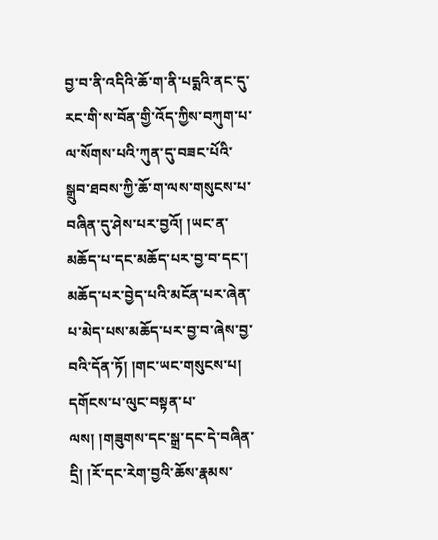བྱ་བ་ནི་འདིའི་ཆོ་ག་ནི་པདྨའི་ནང་དུ་རང་གི་ས་བོན་གྱི་འོད་ཀྱིས་བཀུག་པ་ལ་སོགས་པའི་ཀུན་དུ་བཟང་པོའི་སྒྲུབ་ཐབས་ཀྱི་ཆོ་ག་ལས་གསུངས་པ་བཞིན་དུ་ཤེས་པར་བྱའོ། །ཡང་ན་མཆོད་པ་དང་མཆོད་པར་བྱ་བ་དང་། མཆོད་པར་བྱེད་པའི་མངོན་པར་ཞེན་པ་མེད་པས་མཆོད་པར་བྱ་བ་ཞེས་བྱ་བའི་དོན་ཏོ། །གང་ཡང་གསུངས་པ། དགོངས་པ་ལུང་བསྟན་པ་ལས། །གཟུགས་དང་སྒྲ་དང་དེ་བཞིན་དྲི། །རོ་དང་རེག་བྱའི་ཆོས་རྣམས་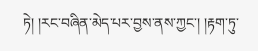ཏེ། །རང་བཞིན་མེད་པར་བྱས་ནས་ཀྱང་། །རྟག་ཏུ་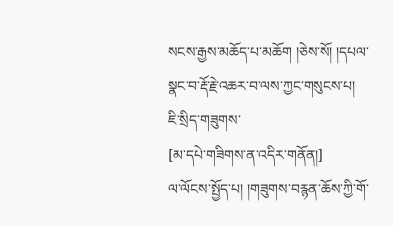སངས་རྒྱས་མཆོད་པ་མཆོག །ཅེས་སོ། །དཔལ་སྣང་བ་རྡོ་རྗེ་འཆར་བ་ལས་ཀྱང་གསུངས་པ། ཇི་སྲིད་གཟུགས་
[མ་དཔེ་གཟིགས་ན་འདིར་གནོན།]
ལ་ལོངས་སྤྱོད་པ། །གཟུགས་བརྙན་ཆོས་ཀྱི་གོ་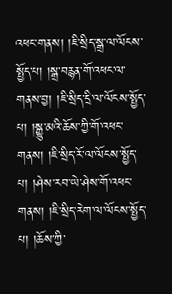འཕང་གནས། །ཇི་སྲིད་སྒྲ་ལ་ལོངས་སྤྱོད་པ། །སྒྲ་བརྙན་གོ་འཕང་ལ་གནས་བྱ། །ཇི་སྲིད་དྲི་ལ་ལོངས་སྤྱོད་པ། །སྒྱུ་མའི་ཆོས་ཀྱི་གོ་འཕང་གནས། །ཇི་སྲིད་རོ་ལ་ལོངས་སྤྱོད་པ། །ཤེས་རབ་ཡེ་ཤེས་གོ་འཕང་གནས། །ཇི་སྲིད་རེག་ལ་ལོངས་སྤྱོད་པ། །ཆོས་ཀྱི་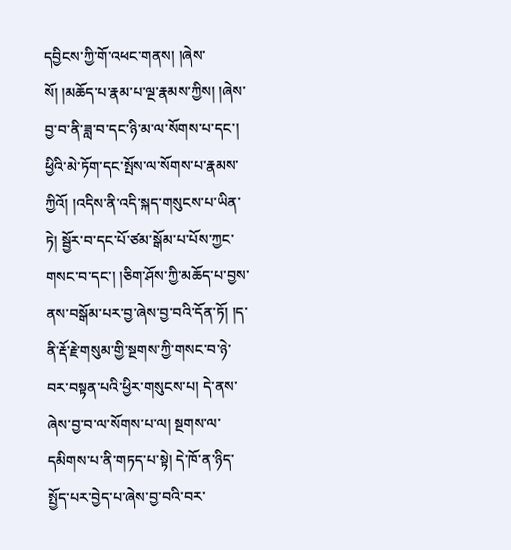དབྱིངས་ཀྱི་གོ་འཕང་གནས། །ཞེས་སོ། །མཆོད་པ་རྣམ་པ་ལྔ་རྣམས་ཀྱིས། །ཞེས་བྱ་བ་ནི་ཟླ་བ་དང་ཉི་མ་ལ་སོགས་པ་དང་། ཕྱིའི་མེ་ཏོག་དང་སྤོས་ལ་སོགས་པ་རྣམས་ཀྱིའོ། །འདིས་ནི་འདི་སྐད་གསུངས་པ་ཡིན་ཏེ། སྦྱོར་བ་དང་པོ་ཙམ་སྒོམ་པ་པོས་ཀྱང་གསང་བ་དང་། །ཅིག་ཤོས་ཀྱི་མཆོད་པ་བྱས་ནས་བསྒོམ་པར་བྱ་ཞེས་བྱ་བའི་དོན་ཏོ། །ད་ནི་རྡོ་རྗེ་གསུམ་གྱི་སྔགས་ཀྱི་གསང་བ་ཉེ་བར་བསྟན་པའི་ཕྱིར་གསུངས་པ། དེ་ནས་ཞེས་བྱ་བ་ལ་སོགས་པ་ལ། སྔགས་ལ་དམིགས་པ་ནི་གཏད་པ་སྟེ། དེ་ཁོ་ན་ཉིད་སྤྱོད་པར་བྱེད་པ་ཞེས་བྱ་བའི་བར་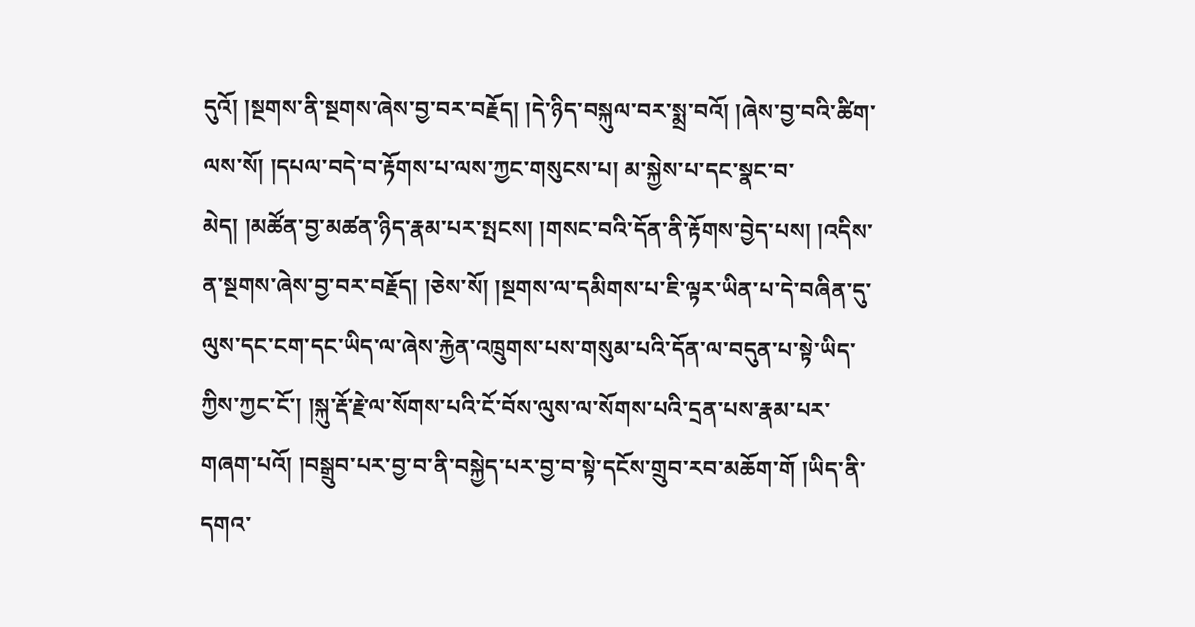དུའོ། །སྔགས་ནི་སྔགས་ཞེས་བྱ་བར་བརྗོད། །དེ་ཉིད་བསྐུལ་བར་སྨྲ་བའོ། །ཞེས་བྱ་བའི་ཚིག་ལས་སོ། །དཔལ་བདེ་བ་རྟོགས་པ་ལས་ཀྱང་གསུངས་པ། མ་སྐྱེས་པ་དང་སྣང་བ་མེད། །མཚོན་བྱ་མཚན་ཉིད་རྣམ་པར་སྤངས། །གསང་བའི་དོན་ནི་རྟོགས་བྱེད་པས། །འདིས་ན་སྔགས་ཞེས་བྱ་བར་བརྗོད། །ཅེས་སོ། །སྔགས་ལ་དམིགས་པ་ཇི་ལྟར་ཡིན་པ་དེ་བཞིན་དུ་ལུས་དང་ངག་དང་ཡིད་ལ་ཞེས་རྐྱེན་འཁྲུགས་པས་གསུམ་པའི་དོན་ལ་བདུན་པ་སྟེ་ཡིད་ཀྱིས་ཀྱང་ངོ་། །སྐུ་རྡོ་རྗེ་ལ་སོགས་པའི་ངོ་བོས་ལུས་ལ་སོགས་པའི་དྲན་པས་རྣམ་པར་གཞག་པའོ། །བསྒྲུབ་པར་བྱ་བ་ནི་བསྐྱེད་པར་བྱ་བ་སྟེ་དངོས་གྲུབ་རབ་མཆོག་གོ །ཡིད་ནི་དགའ་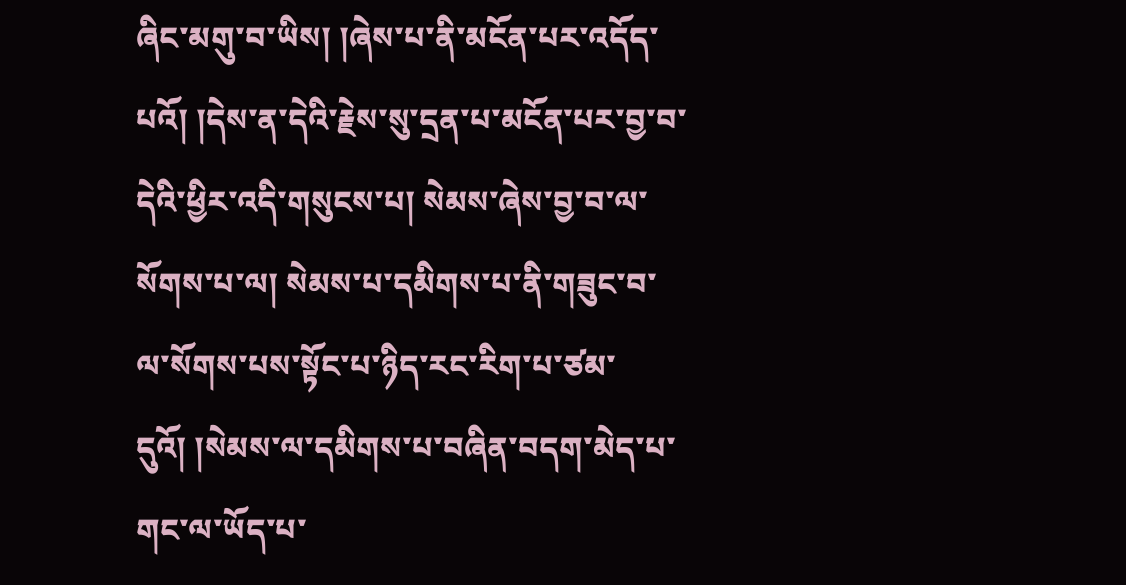ཞིང་མགུ་བ་ཡིས། །ཞེས་པ་ནི་མངོན་པར་འདོད་པའོ། །དེས་ན་དེའི་རྗེས་སུ་དྲན་པ་མངོན་པར་བྱ་བ་དེའི་ཕྱིར་འདི་གསུངས་པ། སེམས་ཞེས་བྱ་བ་ལ་སོགས་པ་ལ། སེམས་པ་དམིགས་པ་ནི་གཟུང་བ་ལ་སོགས་པས་སྟོང་པ་ཉིད་རང་རིག་པ་ཙམ་དུའོ། །སེམས་ལ་དམིགས་པ་བཞིན་བདག་མེད་པ་གང་ལ་ཡོད་པ་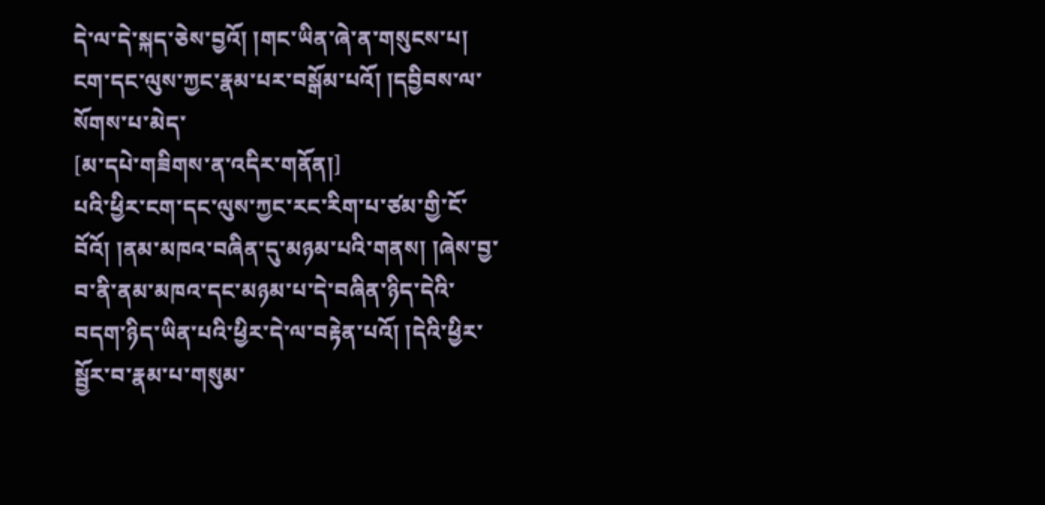དེ་ལ་དེ་སྐད་ཅེས་བྱའོ། །གང་ཡིན་ཞེ་ན་གསུངས་པ། ངག་དང་ལུས་ཀྱང་རྣམ་པར་བསྒོམ་པའོ། །དབྱིབས་ལ་སོགས་པ་མེད་
[མ་དཔེ་གཟིགས་ན་འདིར་གནོན།]
པའི་ཕྱིར་ངག་དང་ལུས་ཀྱང་རང་རིག་པ་ཙམ་གྱི་ངོ་བོའོ། །ནམ་མཁའ་བཞིན་དུ་མཉམ་པའི་གནས། །ཞེས་བྱ་བ་ནི་ནམ་མཁའ་དང་མཉམ་པ་དེ་བཞིན་ཉིད་དེའི་བདག་ཉིད་ཡིན་པའི་ཕྱིར་དེ་ལ་བརྟེན་པའོ། །དེའི་ཕྱིར་སྦྱོར་བ་རྣམ་པ་གསུམ་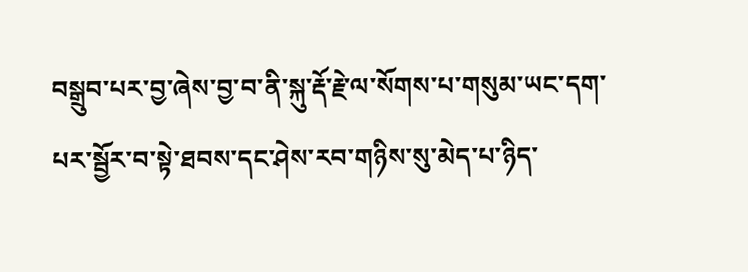བསྒྲུབ་པར་བྱ་ཞེས་བྱ་བ་ནི་སྐུ་རྡོ་རྗེ་ལ་སོགས་པ་གསུམ་ཡང་དག་པར་སྦྱོར་བ་སྟེ་ཐབས་དང་ཤེས་རབ་གཉིས་སུ་མེད་པ་ཉིད་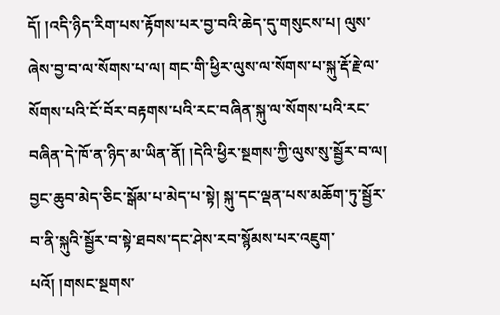དོ། །འདི་ཉིད་རིག་པས་རྟོགས་པར་བྱ་བའི་ཆེད་དུ་གསུངས་པ། ལུས་ཞེས་བྱ་བ་ལ་སོགས་པ་ལ། གང་གི་ཕྱིར་ལུས་ལ་སོགས་པ་སྐུ་རྡོ་རྗེ་ལ་སོགས་པའི་ངོ་བོར་བརྟགས་པའི་རང་བཞིན་སྐུ་ལ་སོགས་པའི་རང་བཞིན་དེ་ཁོ་ན་ཉིད་མ་ཡིན་ནོ། །དེའི་ཕྱིར་སྔགས་ཀྱི་ལུས་སུ་སྦྱོར་བ་ལ། བྱང་ཆུབ་མེད་ཅིང་སྒོམ་པ་མེད་པ་སྟེ། སྐུ་དང་ལྡན་པས་མཆོག་ཏུ་སྦྱོར་བ་ནི་སྐུའི་སྦྱོར་བ་སྟེ་ཐབས་དང་ཤེས་རབ་སྙོམས་པར་འཇུག་པའོ། །གསང་སྔགས་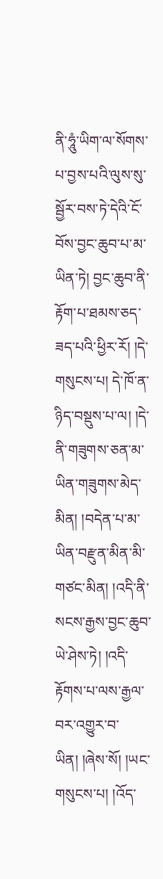ནི་ཧཱུཾ་ཡིག་ལ་སོགས་པ་བྱས་པའི་ལུས་སུ་སྦྱོར་བས་ཏེ་དེའི་ངོ་བོས་བྱང་ཆུབ་པ་མ་ཡིན་ཏེ། བྱང་ཆུབ་ནི་རྟོག་པ་ཐམས་ཅད་ཟད་པའི་ཕྱིར་རོ། །དེ་གསུངས་པ། དེ་ཁོ་ན་ཉིད་བསྡུས་པ་ལ། །དེ་ནི་གཟུགས་ཅན་མ་ཡིན་གཟུགས་མེད་མིན། །བདེན་པ་མ་ཡིན་བརྫུན་མིན་མི་གཙང་མིན། །འདི་ནི་སངས་རྒྱས་བྱང་ཆུབ་ཡེ་ཤེས་ཏེ། །འདི་རྟོགས་པ་ལས་རྒྱལ་བར་འགྱུར་བ་ཡིན། །ཞེས་སོ། །ཡང་གསུངས་པ། །འོད་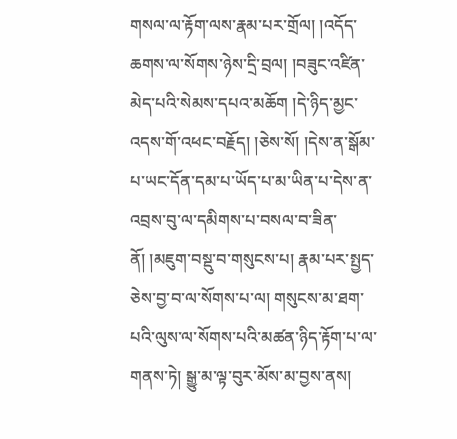གསལ་ལ་རྟོག་ལས་རྣམ་པར་གྲོལ། །འདོད་ཆགས་ལ་སོགས་ཉེས་དྲི་བྲལ། །བཟུང་འཛིན་མེད་པའི་སེམས་དཔའ་མཆོག །དེ་ཉིད་མྱང་འདས་གོ་འཕང་བརྗོད། །ཅེས་སོ། །དེས་ན་སྒོམ་པ་ཡང་དོན་དམ་པ་ཡོད་པ་མ་ཡིན་པ་དེས་ན་འབྲས་བུ་ལ་དམིགས་པ་བསལ་བ་ཟིན་ནོ། །མཇུག་བསྡུ་བ་གསུངས་པ། རྣམ་པར་སྤྱད་ཅེས་བྱ་བ་ལ་སོགས་པ་ལ། གསུངས་མ་ཐག་པའི་ལུས་ལ་སོགས་པའི་མཚན་ཉིད་རྟོག་པ་ལ་གནས་ཏེ། སྒྱུ་མ་ལྟ་བུར་མོས་མ་བྱས་ནས།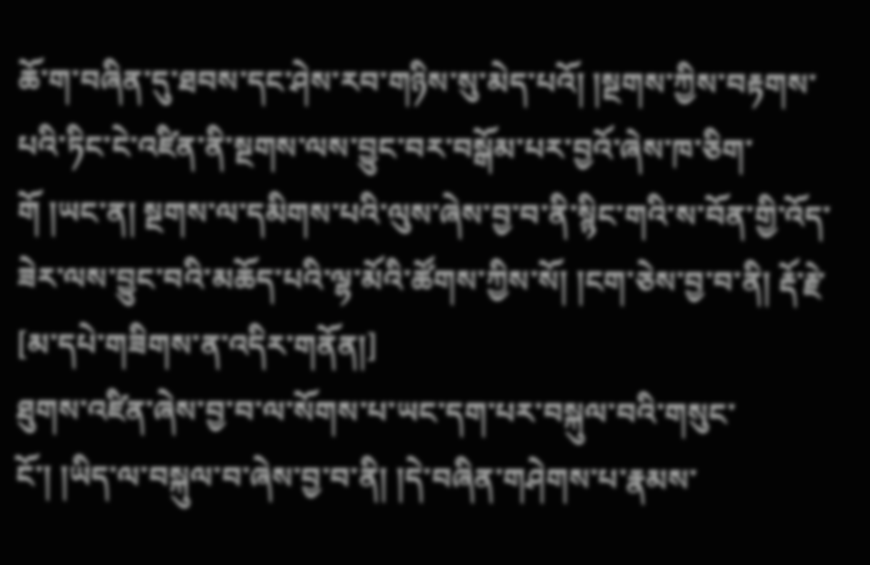ཆོ་ག་བཞིན་དུ་ཐབས་དང་ཤེས་རབ་གཉིས་སུ་མེད་པའོ། །སྔགས་ཀྱིས་བརྟགས་པའི་ཏིང་ངེ་འཛིན་ནི་སྔགས་ལས་བྱུང་བར་བསྒོམ་པར་བྱའོ་ཞེས་ཁ་ཅིག་གོ །ཡང་ན། སྔགས་ལ་དམིགས་པའི་ལུས་ཞེས་བྱ་བ་ནི་སྙིང་གའི་ས་བོན་གྱི་འོད་ཟེར་ལས་བྱུང་བའི་མཆོད་པའི་ལྷ་མོའི་ཚོགས་ཀྱིས་སོ། །ངག་ཅེས་བྱ་བ་ནི། རྡོ་རྗེ་
[མ་དཔེ་གཟིགས་ན་འདིར་གནོན།]
ཐུགས་འཛིན་ཞེས་བྱ་བ་ལ་སོགས་པ་ཡང་དག་པར་བསྐུལ་བའི་གསུང་ངོ་། །ཡིད་ལ་བསྐུལ་བ་ཞེས་བྱ་བ་ནི། །དེ་བཞིན་གཤེགས་པ་རྣམས་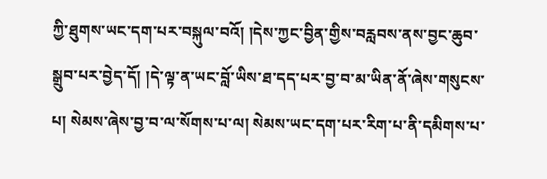ཀྱི་ཐུགས་ཡང་དག་པར་བསྐུལ་བའོ། །དེས་ཀྱང་བྱིན་གྱིས་བརླབས་ནས་བྱང་ཆུབ་སྒྲུབ་པར་བྱེད་དོ། །དེ་ལྟ་ན་ཡང་བློ་ཡིས་ཐ་དད་པར་བྱ་བ་མ་ཡིན་ནོ་ཞེས་གསུངས་པ། སེམས་ཞེས་བྱ་བ་ལ་སོགས་པ་ལ། སེམས་ཡང་དག་པར་རིག་པ་ནི་དམིགས་པ་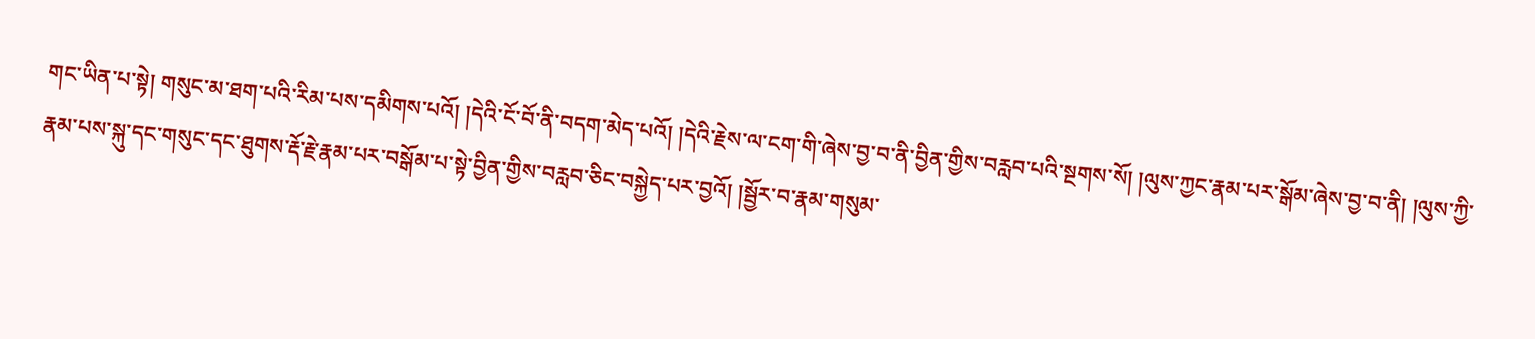གང་ཡིན་པ་སྟེ། གསུང་མ་ཐག་པའི་རིམ་པས་དམིགས་པའོ། །དེའི་ངོ་བོ་ནི་བདག་མེད་པའོ། །དེའི་རྗེས་ལ་ངག་གི་ཞེས་བྱ་བ་ནི་བྱིན་གྱིས་བརླབ་པའི་སྔགས་སོ། །ལུས་ཀྱང་རྣམ་པར་སྒོམ་ཞེས་བྱ་བ་ནི། །ལུས་ཀྱི་རྣམ་པས་སྐུ་དང་གསུང་དང་ཐུགས་རྡོ་རྗེ་རྣམ་པར་བསྒོམ་པ་སྟེ་བྱིན་གྱིས་བརླབ་ཅིང་བསྐྱེད་པར་བྱའོ། །སྦྱོར་བ་རྣམ་གསུམ་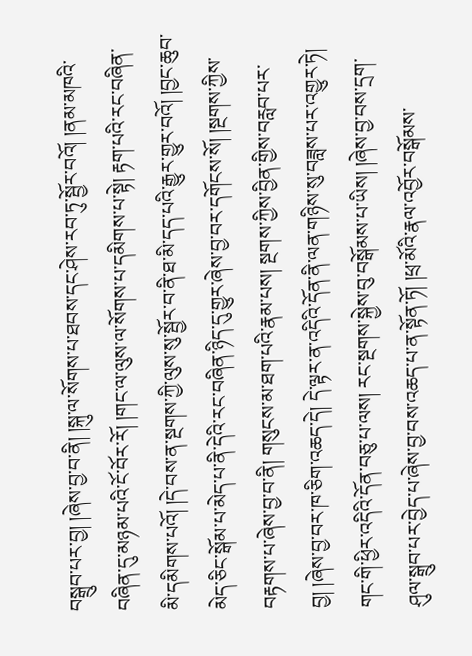བསྒྲུབ་པར་བྱ། །ཞེས་བྱ་བ་ནི། །སྐུ་ལ་སོགས་པ་ཐབས་དང་ཤེས་རབ་ཏུ་སྦྱོར་བའོ། །ནམ་མཁའི་བཞིན་དུ་མཉམ་པའི་ངོ་བོར་རོ། །གང་ལ་ལུས་ལ་སོགས་པ་དམིགས་པ་སྟེ། རྟག་པའི་རང་བཞིན་མི་དམིགས་པའོ། །དེ་བས་ན་སྔགས་ཀྱི་ལུས་སུ་སྦྱོར་བ་ནི་ཐ་མི་དད་པའི་རྒྱུར་གྱུར་བའོ། །བྱང་ཆུབ་མེད་ཅིང་སྒོམ་པ་མེད་པ་ནི་དེའི་རང་བཞིན་ཉིད་དུ་གྱུར་ཞེས་བྱ་བར་དགོངས་སོ། །སྔགས་ཀྱིས་བརྟགས་པ་ཞེས་བྱ་བ་ནི། གསུངས་མ་ཐག་པའི་རྣམ་པས། སྔགས་ཀྱིས་བྱིན་གྱིས་བརླབ་པར་བྱ། །ཞེས་བྱ་བར་ཁ་ཅིག་འཆད་དེ། དེ་ལྟར་ན་འདིའི་དོན་ནི་ལན་གཉིས་སུ་བཟླས་པར་འགྱུར་ཏེ། གང་གི་ཕྱིར་འདིའི་དོན་བཅུ་པ་ལས། རང་སྔགས་སྐྱེས་བུ་བསྒོམས་པ་ཡིས། །ཞེས་བྱ་བས་དྲག་ཤུལ་སྒྲུབ་པར་བྱེད་པ་ཞེས་བྱ་བས་འཆད་པ་ན་སྟོན་ཏོ། །ཕྲ་མོའི་རྣལ་འབྱོར་བསྒོམས་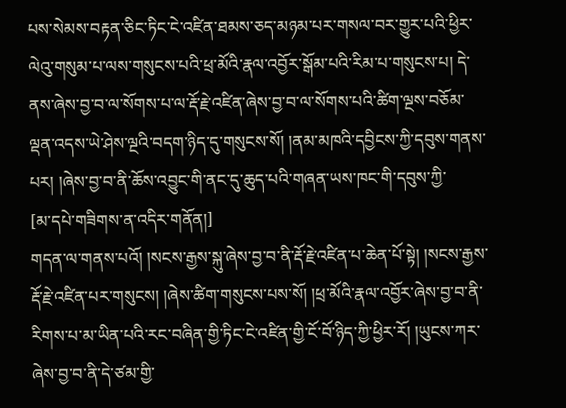པས་སེམས་བརྟན་ཅིང་ཏིང་ངེ་འཛིན་ཐམས་ཅད་མཉམ་པར་གསལ་བར་གྱུར་པའི་ཕྱིར་ལེའུ་གསུམ་པ་ལས་གསུངས་པའི་ཕྲ་མོའི་རྣལ་འབྱོར་སྒོམ་པའི་རིམ་པ་གསུངས་པ། དེ་ནས་ཞེས་བྱ་བ་ལ་སོགས་པ་ལ་རྡོ་རྗེ་འཛིན་ཞེས་བྱ་བ་ལ་སོགས་པའི་ཚིག་ལྔས་བཅོམ་ལྡན་འདས་ཡེ་ཤེས་ལྔའི་བདག་ཉིད་དུ་གསུངས་སོ། །ནམ་མཁའི་དབྱིངས་ཀྱི་དབུས་གནས་པར། །ཞེས་བྱ་བ་ནི་ཆོས་འབྱུང་གི་ནང་དུ་ཆུད་པའི་གཞན་ཡས་ཁང་གི་དབུས་ཀྱི་
[མ་དཔེ་གཟིགས་ན་འདིར་གནོན།]
གདན་ལ་གནས་པའོ། །སངས་རྒྱས་སྐུ་ཞེས་བྱ་བ་ནི་རྡོ་རྗེ་འཛིན་པ་ཆེན་པོ་སྟེ། །སངས་རྒྱས་རྡོ་རྗེ་འཛིན་པར་གསུངས། །ཞེས་ཚིག་གསུངས་པས་སོ། །ཕྲ་མོའི་རྣལ་འབྱོར་ཞེས་བྱ་བ་ནི་རིགས་པ་མ་ཡིན་པའི་རང་བཞིན་གྱི་ཏིང་ངེ་འཛིན་གྱི་ངོ་བོ་ཉིད་ཀྱི་ཕྱིར་རོ། །ཡུངས་ཀར་ཞེས་བྱ་བ་ནི་དེ་ཙམ་གྱི་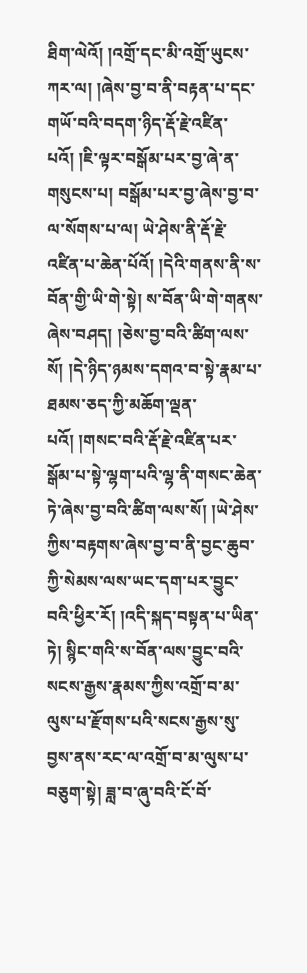ཐིག་ལེའོ། །འགྲོ་དང་མི་འགྲོ་ཡུངས་ཀར་ལ། །ཞེས་བྱ་བ་ནི་བརྟན་པ་དང་གཡོ་བའི་བདག་ཉིད་རྡོ་རྗེ་འཛིན་པའོ། །ཇི་ལྟར་བསྒོམ་པར་བྱ་ཞེ་ན་གསུངས་པ། བསྒོམ་པར་བྱ་ཞེས་བྱ་བ་ལ་སོགས་པ་ལ། ཡེ་ཤེས་ནི་རྡོ་རྗེ་འཛིན་པ་ཆེན་པོའོ། །དེའི་གནས་ནི་ས་བོན་གྱི་ཡི་གེ་སྟེ། ས་བོན་ཡི་གེ་གནས་ཞེས་བཤད། །ཅེས་བྱ་བའི་ཚིག་ལས་སོ། །དེ་ཉིད་ཉམས་དགའ་བ་སྟེ་རྣམ་པ་ཐམས་ཅད་ཀྱི་མཆོག་ལྡན་པའོ། །གསང་བའི་རྡོ་རྗེ་འཛིན་པར་སྒོམ་པ་སྟེ་ལྷག་པའི་ལྷ་ནི་གསང་ཆེན་ཏེ་ཞེས་བྱ་བའི་ཚིག་ལས་སོ། །ཡེ་ཤེས་ཀྱིས་བརྟགས་ཞེས་བྱ་བ་ནི་བྱང་ཆུབ་ཀྱི་སེམས་ལས་ཡང་དག་པར་བྱུང་བའི་ཕྱིར་རོ། །འདི་སྐད་བསྟན་པ་ཡིན་ཏེ། སྙིང་གའི་ས་བོན་ལས་བྱུང་བའི་སངས་རྒྱས་རྣམས་ཀྱིས་འགྲོ་བ་མ་ལུས་པ་རྫོགས་པའི་སངས་རྒྱས་སུ་བྱས་ནས་རང་ལ་འགྲོ་བ་མ་ལུས་པ་བཅུག་སྟེ། ཟླ་བ་ཞུ་བའི་ངོ་བོ་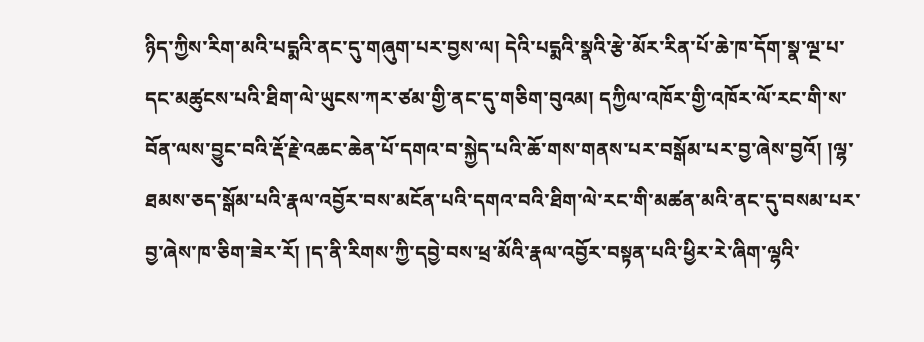ཉིད་ཀྱིས་རིག་མའི་པདྨའི་ནང་དུ་གཞུག་པར་བྱས་ལ། དེའི་པདྨའི་སྣའི་རྩེ་མོར་རིན་པོ་ཆེ་ཁ་དོག་སྣ་ལྔ་པ་དང་མཚུངས་པའི་ཐིག་ལེ་ཡུངས་ཀར་ཙམ་གྱི་ནང་དུ་གཅིག་བུའམ། དཀྱིལ་འཁོར་གྱི་འཁོར་ལོ་རང་གི་ས་བོན་ལས་བྱུང་བའི་རྡོ་རྗེ་འཆང་ཆེན་པོ་དགའ་བ་སྐྱེད་པའི་ཆོ་གས་གནས་པར་བསྒོམ་པར་བྱ་ཞེས་བྱའོ། །ལྷ་ཐམས་ཅད་སྒོམ་པའི་རྣལ་འབྱོར་བས་མངོན་པའི་དགའ་བའི་ཐིག་ལེ་རང་གི་མཚན་མའི་ནང་དུ་བསམ་པར་བྱ་ཞེས་ཁ་ཅིག་ཟེར་རོ། །ད་ནི་རིགས་ཀྱི་དབྱེ་བས་ཕྲ་མོའི་རྣལ་འབྱོར་བསྟན་པའི་ཕྱིར་རེ་ཞིག་ལྷའི་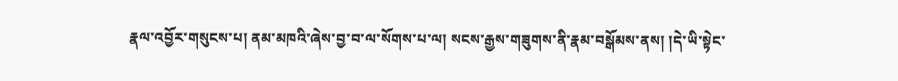རྣལ་འབྱོར་གསུངས་པ། ནམ་མཁའི་ཞེས་བྱ་བ་ལ་སོགས་པ་ལ། སངས་རྒྱས་གཟུགས་ནི་རྣམ་བསྒོམས་ནས། །དེ་ཡི་སྟེང་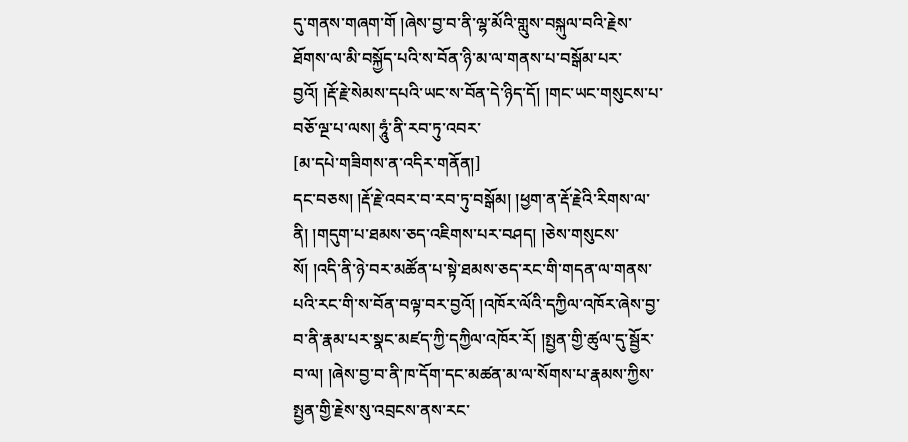དུ་གནས་གཞག་གོ །ཞེས་བྱ་བ་ནི་ལྷ་མོའི་གླུས་བསྐུལ་བའི་རྗེས་ཐོགས་ལ་མི་བསྐྱོད་པའི་ས་བོན་ཉི་མ་ལ་གནས་པ་བསྒོམ་པར་བྱའོ། །རྡོ་རྗེ་སེམས་དཔའི་ཡང་ས་བོན་དེ་ཉིད་དོ། །གང་ཡང་གསུངས་པ་བཅོ་ལྔ་པ་ལས། ཧཱུཾ་ནི་རབ་ཏུ་འབར་
[མ་དཔེ་གཟིགས་ན་འདིར་གནོན།]
དང་བཅས། །རྡོ་རྗེ་འབར་བ་རབ་ཏུ་བསྒོམ། །ཕྱག་ན་རྡོ་རྗེའི་རིགས་ལ་ནི། །གདུག་པ་ཐམས་ཅད་འཇིགས་པར་བཤད། །ཅེས་གསུངས་སོ། །འདི་ནི་ཉེ་བར་མཚོན་པ་སྟེ་ཐམས་ཅད་རང་གི་གདན་ལ་གནས་པའི་རང་གི་ས་བོན་བལྟ་བར་བྱའོ། །འཁོར་ལོའི་དཀྱིལ་འཁོར་ཞེས་བྱ་བ་ནི་རྣམ་པར་སྣང་མཛད་ཀྱི་དཀྱིལ་འཁོར་རོ། །སྤྱན་གྱི་ཚུལ་དུ་སྦྱོར་བ་ལ། །ཞེས་བྱ་བ་ནི་ཁ་དོག་དང་མཚན་མ་ལ་སོགས་པ་རྣམས་ཀྱིས་སྤྱན་གྱི་རྗེས་སུ་འབྲངས་ནས་རང་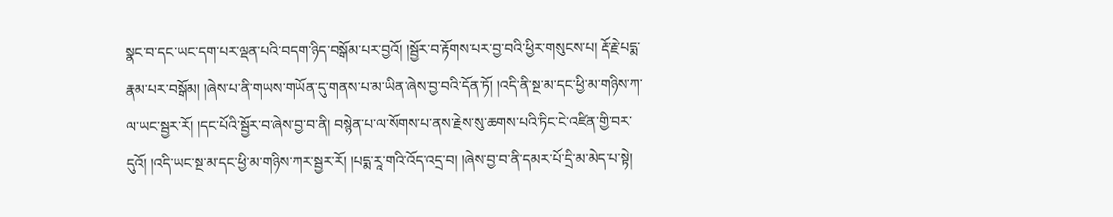སྣང་བ་དང་ཡང་དག་པར་ལྡན་པའི་བདག་ཉིད་བསྒོམ་པར་བྱའོ། །སྦྱོར་བ་རྟོགས་པར་བྱ་བའི་ཕྱིར་གསུངས་པ། རྡོ་རྗེ་པདྨ་རྣམ་པར་བསྒོམ། །ཞེས་པ་ནི་གཡས་གཡོན་དུ་གནས་པ་མ་ཡིན་ཞེས་བྱ་བའི་དོན་ཏོ། །འདི་ནི་སྔ་མ་དང་ཕྱི་མ་གཉིས་ཀ་ལ་ཡང་སྦྱར་རོ། །དང་པོའི་སྦྱོར་བ་ཞེས་བྱ་བ་ནི། བསྙེན་པ་ལ་སོགས་པ་ནས་རྗེས་སུ་ཆགས་པའི་ཏིང་ངེ་འཛིན་གྱི་བར་དུའོ། །འདི་ཡང་སྔ་མ་དང་ཕྱི་མ་གཉིས་ཀར་སྦྱར་རོ། །པདྨ་རཱ་གའི་འོད་འདྲ་བ། །ཞེས་བྱ་བ་ནི་དམར་པོ་དྲི་མ་མེད་པ་སྟེ།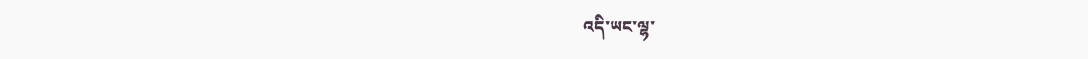འདི་ཡང་ལྷ་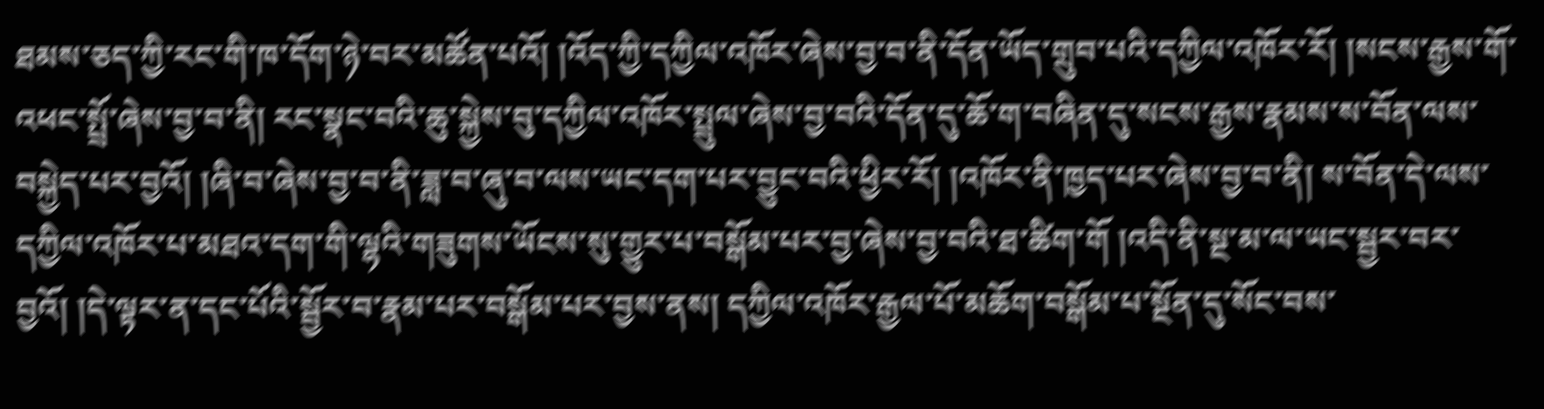ཐམས་ཅད་ཀྱི་རང་གི་ཁ་དོག་ཉེ་བར་མཚོན་པའོ། །འོད་ཀྱི་དཀྱིལ་འཁོར་ཞེས་བྱ་བ་ནི་དོན་ཡོད་གྲུབ་པའི་དཀྱིལ་འཁོར་རོ། །སངས་རྒྱས་གོ་འཕང་སྤྲོ་ཞེས་བྱ་བ་ནི། རང་སྣང་བའི་ཆུ་སྐྱེས་བུ་དཀྱིལ་འཁོར་སྤྲུལ་ཞེས་བྱ་བའི་དོན་དུ་ཆོ་ག་བཞིན་དུ་སངས་རྒྱས་རྣམས་ས་བོན་ལས་བསྐྱེད་པར་བྱའོ། །ཞི་བ་ཞེས་བྱ་བ་ནི་ཟླ་བ་ཞུ་བ་ལས་ཡང་དག་པར་བྱུང་བའི་ཕྱིར་རོ། །འཁོར་ནི་ཁྱད་པར་ཞེས་བྱ་བ་ནི། ས་བོན་དེ་ལས་དཀྱིལ་འཁོར་པ་མཐའ་དག་གི་ལྷའི་གཟུགས་ཡོངས་སུ་གྱུར་པ་བསྒོམ་པར་བྱ་ཞེས་བྱ་བའི་ཐ་ཚིག་གོ །འདི་ནི་སྔ་མ་ལ་ཡང་སྦྱར་བར་བྱའོ། །དེ་ལྟར་ན་དང་པོའི་སྦྱོར་བ་རྣམ་པར་བསྒོམ་པར་བྱས་ནས། དཀྱིལ་འཁོར་རྒྱལ་པོ་མཆོག་བསྒོམ་པ་སྔོན་དུ་སོང་བས་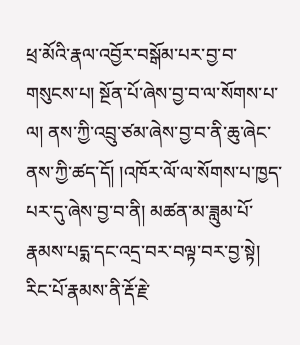ཕྲ་མོའི་རྣལ་འབྱོར་བསྒོམ་པར་བྱ་བ་གསུངས་པ། སྔོན་པོ་ཞེས་བྱ་བ་ལ་སོགས་པ་ལ། ནས་ཀྱི་འབྲུ་ཙམ་ཞེས་བྱ་བ་ནི་ཆུ་ཞེང་ནས་ཀྱི་ཚད་དོ། །འཁོར་ལོ་ལ་སོགས་པ་ཁྱད་པར་དུ་ཞེས་བྱ་བ་ནི། མཚན་མ་ཟླུམ་པོ་རྣམས་པདྨ་དང་འདྲ་བར་བལྟ་བར་བྱ་སྟེ། རིང་པོ་རྣམས་ནི་རྡོ་རྗེ་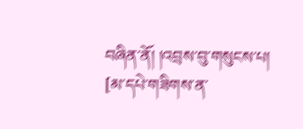བཞིན་ནོ། །འབྲས་བུ་གསུངས་པ།
[མ་དཔེ་གཟིགས་ན་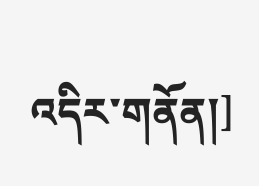འདིར་གནོན།]